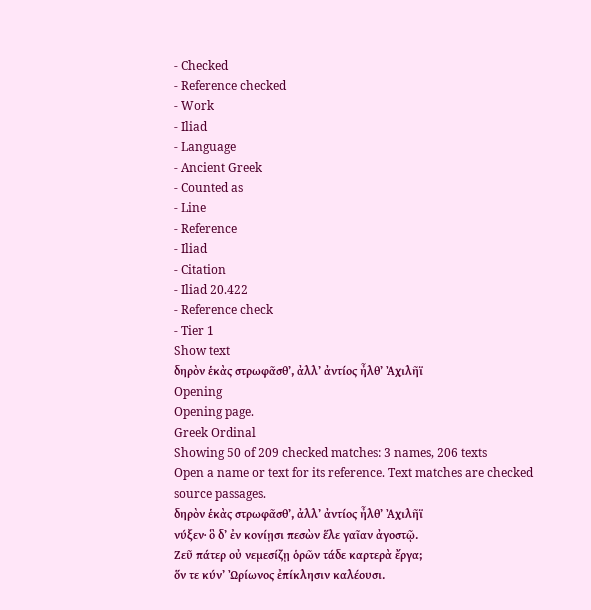- Checked
- Reference checked
- Work
- Iliad
- Language
- Ancient Greek
- Counted as
- Line
- Reference
- Iliad
- Citation
- Iliad 20.422
- Reference check
- Tier 1
Show text
δηρὸν ἑκὰς στρωφᾶσθʼ, ἀλλʼ ἀντίος ἦλθʼ Ἀχιλῆϊ
Opening
Opening page.
Greek Ordinal
Showing 50 of 209 checked matches: 3 names, 206 texts
Open a name or text for its reference. Text matches are checked source passages.
δηρὸν ἑκὰς στρωφᾶσθʼ, ἀλλʼ ἀντίος ἦλθʼ Ἀχιλῆϊ
νύξεν· ὃ δʼ ἐν κονίῃσι πεσὼν ἕλε γαῖαν ἀγοστῷ.
Ζεῦ πάτερ οὐ νεμεσίζῃ ὁρῶν τάδε καρτερὰ ἔργα;
ὅν τε κύνʼ Ὠρίωνος ἐπίκλησιν καλέουσι.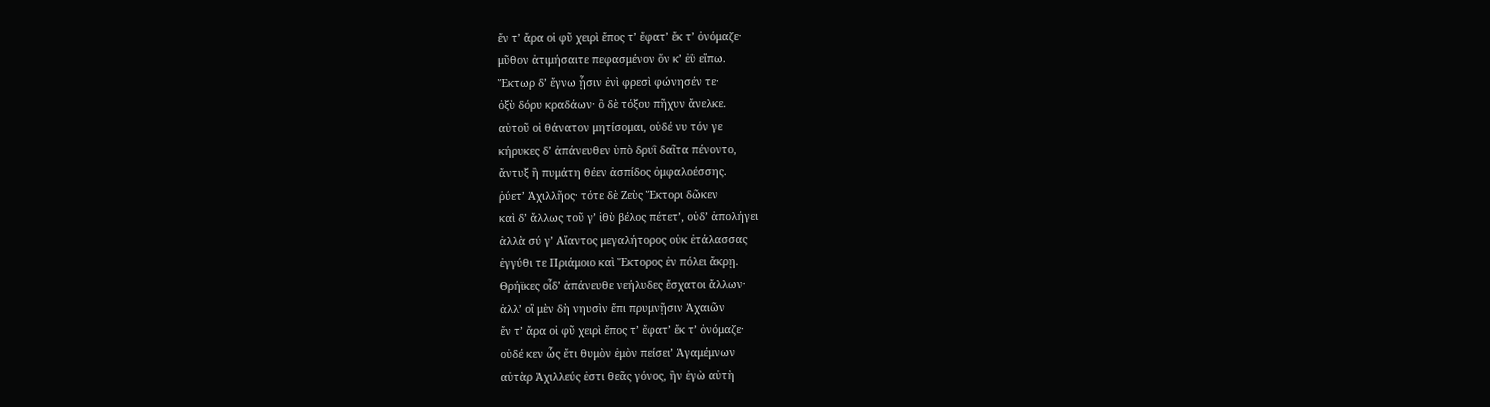ἔν τʼ ἄρα οἱ φῦ χειρὶ ἔπος τʼ ἔφατʼ ἔκ τʼ ὀνόμαζε·
μῦθον ἀτιμήσαιτε πεφασμένον ὅν κʼ ἐῢ εἴπω.
Ἕκτωρ δʼ ἔγνω ᾗσιν ἐνὶ φρεσὶ φώνησέν τε·
ὀξὺ δόρυ κραδάων· ὃ δὲ τόξου πῆχυν ἄνελκε.
αὐτοῦ οἱ θάνατον μητίσομαι, οὐδέ νυ τόν γε
κήρυκες δʼ ἀπάνευθεν ὑπὸ δρυῒ δαῖτα πένοντο,
ἄντυξ ἣ πυμάτη θέεν ἀσπίδος ὀμφαλοέσσης.
ῥύετʼ Ἀχιλλῆος· τότε δὲ Ζεὺς Ἕκτορι δῶκεν
καὶ δʼ ἄλλως τοῦ γʼ ἰθὺ βέλος πέτετʼ, οὐδʼ ἀπολήγει
ἀλλὰ σύ γʼ Αἴαντος μεγαλήτορος οὐκ ἐτάλασσας
ἐγγύθι τε Πριάμοιο καὶ Ἕκτορος ἐν πόλει ἄκρῃ.
Θρήϊκες οἷδʼ ἀπάνευθε νεήλυδες ἔσχατοι ἄλλων·
ἀλλʼ οἳ μὲν δὴ νηυσὶν ἔπι πρυμνῇσιν Ἀχαιῶν
ἔν τʼ ἄρα οἱ φῦ χειρὶ ἔπος τʼ ἔφατʼ ἔκ τʼ ὀνόμαζε·
οὐδέ κεν ὧς ἔτι θυμὸν ἐμὸν πείσειʼ Ἀγαμέμνων
αὐτὰρ Ἀχιλλεύς ἐστι θεᾶς γόνος, ἣν ἐγὼ αὐτὴ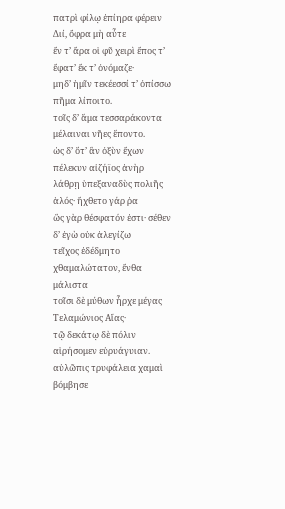πατρὶ φίλῳ ἐπίηρα φέρειν Διί, ὄφρα μὴ αὖτε
ἔν τʼ ἄρα οἱ φῦ χειρὶ ἔπος τʼ ἔφατʼ ἔκ τʼ ὀνόμαζε·
μηδʼ ἡμῖν τεκέεσσί τʼ ὀπίσσω πῆμα λίποιτο.
τοῖς δʼ ἅμα τεσσαράκοντα μέλαιναι νῆες ἕποντο.
ὡς δʼ ὅτʼ ἂν ὀξὺν ἔχων πέλεκυν αἰζήϊος ἀνὴρ
λάθρῃ ὑπεξαναδὺς πολιῆς ἁλός· ἤχθετο γάρ ῥα
ὣς γὰρ θέσφατόν ἐστι· σέθεν δʼ ἐγὼ οὐκ ἀλεγίζω
τεῖχος ἐδέδμητο χθαμαλώτατον, ἔνθα μάλιστα
τοῖσι δὲ μύθων ἦρχε μέγας Τελαμώνιος Αἴας·
τῷ δεκάτῳ δὲ πόλιν αἱρήσομεν εὐρυάγυιαν.
αὐλῶπις τρυφάλεια χαμαὶ βόμβησε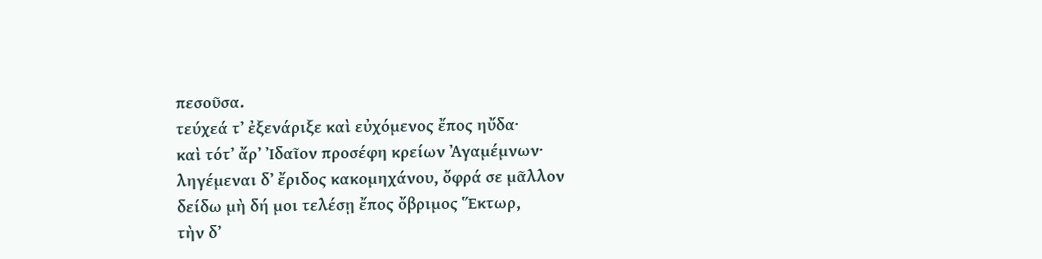πεσοῦσα.
τεύχεά τʼ ἐξενάριξε καὶ εὐχόμενος ἔπος ηὔδα·
καὶ τότʼ ἄρʼ Ἰδαῖον προσέφη κρείων Ἀγαμέμνων·
ληγέμεναι δʼ ἔριδος κακομηχάνου, ὄφρά σε μᾶλλον
δείδω μὴ δή μοι τελέσῃ ἔπος ὄβριμος Ἕκτωρ,
τὴν δʼ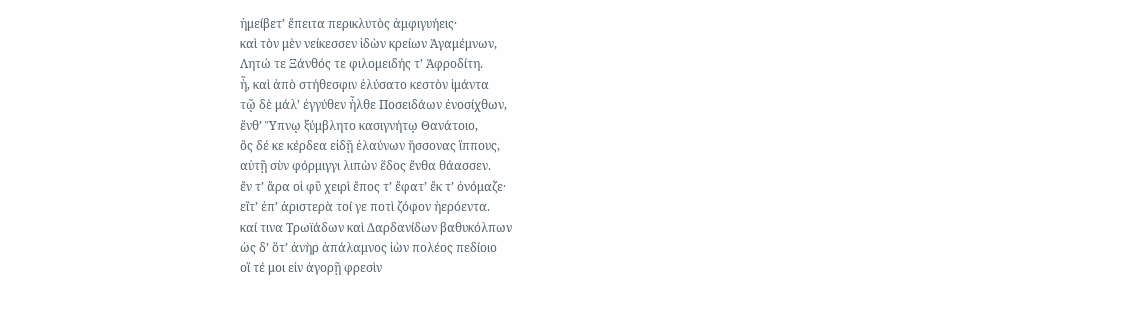ἠμείβετʼ ἔπειτα περικλυτὸς ἀμφιγυήεις·
καὶ τὸν μὲν νείκεσσεν ἰδὼν κρείων Ἀγαμέμνων,
Λητώ τε Ξάνθός τε φιλομειδής τʼ Ἀφροδίτη.
ἦ, καὶ ἀπὸ στήθεσφιν ἐλύσατο κεστὸν ἱμάντα
τῷ δὲ μάλʼ ἐγγύθεν ἦλθε Ποσειδάων ἐνοσίχθων,
ἔνθʼ Ὕπνῳ ξύμβλητο κασιγνήτῳ Θανάτοιο,
ὃς δέ κε κέρδεα εἰδῇ ἐλαύνων ἥσσονας ἵππους,
αὐτῇ σὺν φόρμιγγι λιπὼν ἕδος ἔνθα θάασσεν.
ἔν τʼ ἄρα οἱ φῦ χειρὶ ἔπος τʼ ἔφατʼ ἔκ τʼ ὀνόμαζε·
εἴτʼ ἐπʼ ἀριστερὰ τοί γε ποτὶ ζόφον ἠερόεντα.
καί τινα Τρωϊάδων καὶ Δαρδανίδων βαθυκόλπων
ὡς δʼ ὅτʼ ἀνὴρ ἀπάλαμνος ἰὼν πολέος πεδίοιο
οἵ τέ μοι εἰν ἀγορῇ φρεσὶν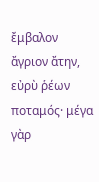ἔμβαλον ἄγριον ἄτην,
εὐρὺ ῥέων ποταμός· μέγα γὰρ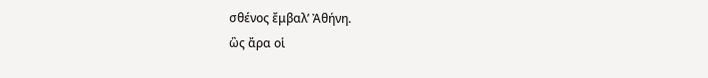σθένος ἔμβαλʼ Ἀθήνη.
ὣς ἄρα οἱ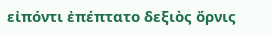εἰπόντι ἐπέπτατο δεξιὸς ὄρνις